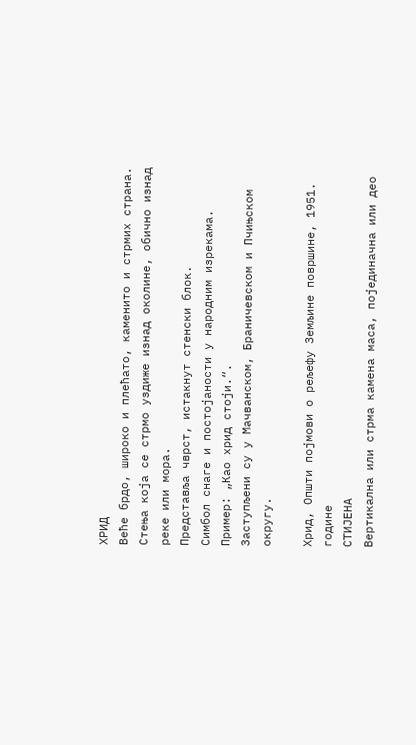ХРИД
Веће брдо, широко и плећато, каменито и стрмих страна.
Стења која се стрмо уздиже изнад околине, обично изнад реке или мора.
Представља чврст, истакнут стенски блок.
Симбол снаге и постојаности у народним изрекама.
Пример: „Као хрид стоји.“.
Заступљени су у Мачванском, Браничевском и Пчињском округу.

Хрид, Општи појмови о рељефу Земљине површине, 1951. године
СТИЈЕНА
Вертикална или стрма камена маса, појединачна или део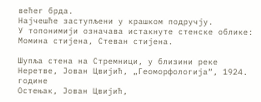већег брда.
Најчешће заступљени у крашком подручју.
У топонимији означава истакнуте стенске облике: Момина стијена, Стеван стијена.

Шупља стена на Стремници, у близини реке Неретве, Јован Цвијић, „Геоморфологија“, 1924. године
Остењак, Јован Цвијић,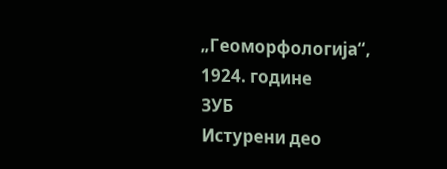„Геоморфологија“, 1924. године
ЗУБ
Истурени део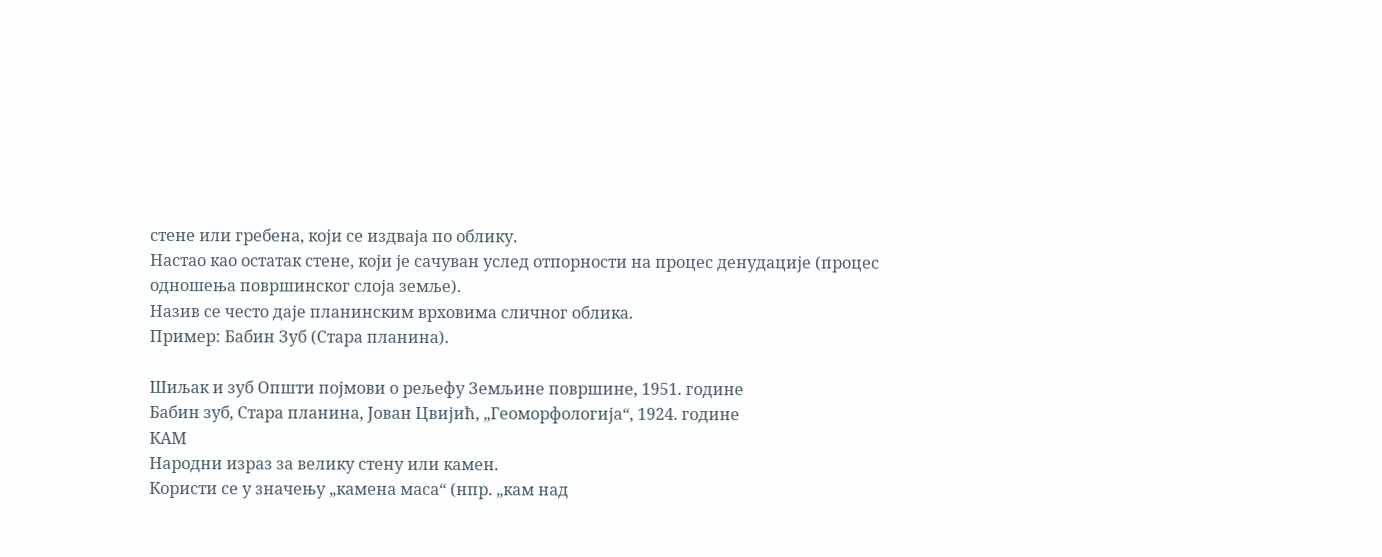стене или гребена, који се издваја по облику.
Настао као остатак стене, који је сачуван услед отпорности на процес денудације (процес одношења површинског слоја земље).
Назив се често даје планинским врховима сличног облика.
Пример: Бабин Зуб (Стара планина).

Шиљак и зуб Општи појмови о рељефу Земљине површине, 1951. године
Бабин зуб, Стара планина, Јован Цвијић, „Геоморфологија“, 1924. године
КАМ
Народни израз за велику стену или камен.
Користи се у значењу „камена маса“ (нпр. „кам над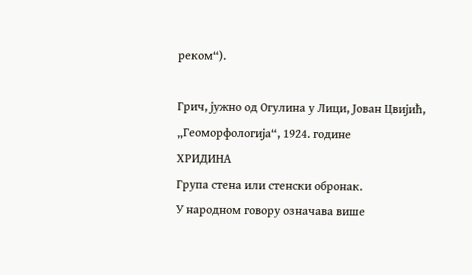реком“).

Грич, јужно од Огулина у Лици, Јован Цвијић, „Геоморфологија“, 1924. године
ХРИДИНА
Група стена или стенски обронак.
У народном говору означава више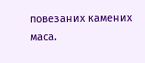повезаних камених маса.